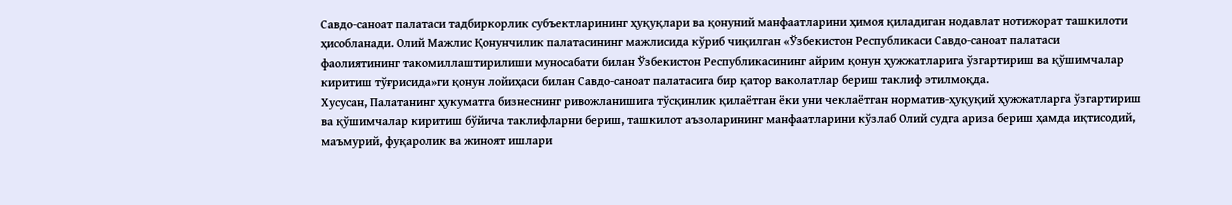Савдо-саноат палатаси тадбиркорлик субъектларининг ҳуқуқлари ва қонуний манфаатларини ҳимоя қиладиган нодавлат нотижорат ташкилоти ҳисобланади. Олий Мажлис Қонунчилик палатасининг мажлисида кўриб чиқилган «Ўзбeкистон Рeспубликаси Савдо-саноат палатаси фаолиятининг такомиллаштирилиши муносабати билан Ўзбекистон Республикасининг айрим қонун ҳужжатларига ўзгартириш ва қўшимчалар киритиш тўғрисида»ги қонун лойиҳаси билан Савдо-саноат палатасига бир қатор ваколатлар бериш таклиф этилмоқда.
Хусусан, Палатанинг ҳукуматга бизнеснинг ривожланишига тўсқинлик қилаётган ёки уни чеклаётган норматив-ҳуқуқий ҳужжатларга ўзгартириш ва қўшимчалар киритиш бўйича таклифларни бериш, ташкилот аъзоларининг манфаатларини кўзлаб Олий судга ариза бериш ҳамда иқтисодий, маъмурий, фуқаролик ва жиноят ишлари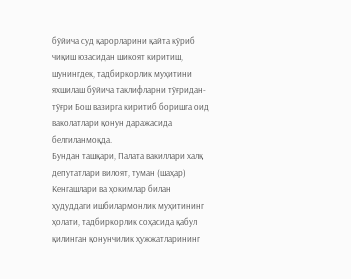бўйича суд қарорларини қайта кўриб чиқиш юзасидан шикоят киритиш, шунингдек, тадбиркорлик муҳитини яхшилаш бўйича таклифларни тўғридан-тўғри Бош вазирга киритиб боришга оид ваколатлари қонун даражасида белгиланмоқда.
Бундан ташқари, Палата вакиллари халқ депутатлари вилоят, туман (шаҳар) Кенгашлари ва ҳокимлар билан ҳудуддаги ишбилармонлик муҳитининг ҳолати, тадбиркорлик соҳасида қабул қилинган қонунчилик ҳужжатларининг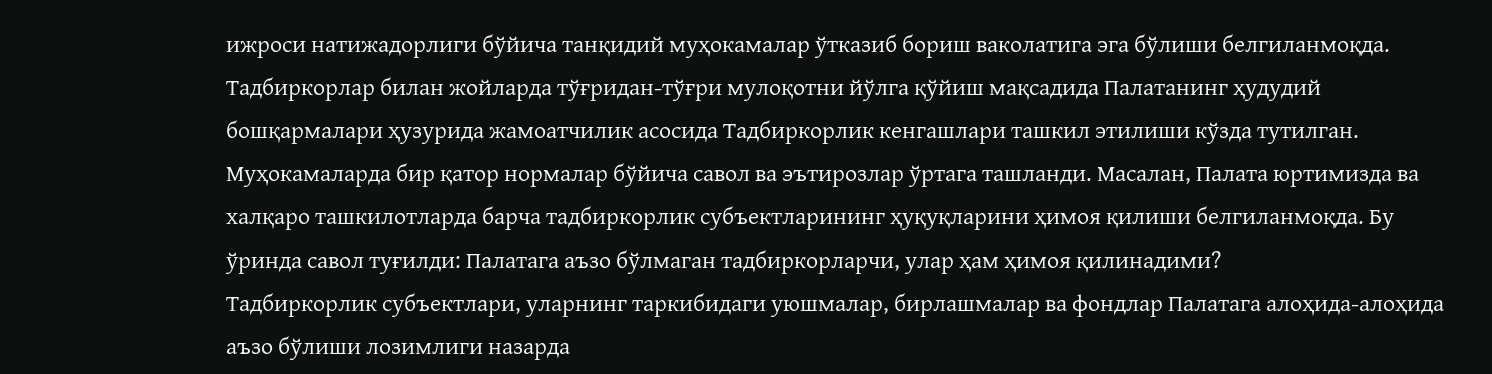ижроси натижадорлиги бўйича танқидий муҳокамалар ўтказиб бориш ваколатига эга бўлиши белгиланмоқда. Тадбиркорлар билан жойларда тўғридан-тўғри мулоқотни йўлга қўйиш мақсадида Палатанинг ҳудудий бошқармалари ҳузурида жамоатчилик асосида Тадбиркорлик кенгашлари ташкил этилиши кўзда тутилган.
Муҳокамаларда бир қатор нормалар бўйича савол ва эътирозлар ўртага ташланди. Масалан, Палата юртимизда ва халқаро ташкилотларда барча тадбиркорлик субъектларининг ҳуқуқларини ҳимоя қилиши белгиланмоқда. Бу ўринда савол туғилди: Палатага аъзо бўлмаган тадбиркорларчи, улар ҳам ҳимоя қилинадими?
Тадбиркорлик субъектлари, уларнинг таркибидаги уюшмалар, бирлашмалар ва фондлар Палатага алоҳида-алоҳида аъзо бўлиши лозимлиги назарда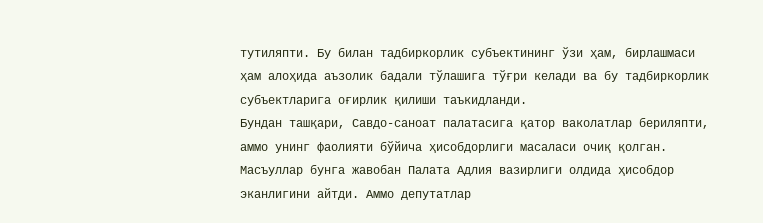тутиляпти. Бу билан тадбиркорлик субъектининг ўзи ҳам, бирлашмаси ҳам алоҳида аъзолик бадали тўлашига тўғри келади ва бу тадбиркорлик субъектларига оғирлик қилиши таъкидланди.
Бундан ташқари, Савдо-саноат палатасига қатор ваколатлар бериляпти, аммо унинг фаолияти бўйича ҳисобдорлиги масаласи очиқ қолган. Масъуллар бунга жавобан Палата Адлия вазирлиги олдида ҳисобдор эканлигини айтди. Аммо депутатлар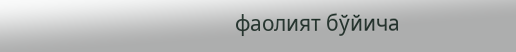фаолият бўйича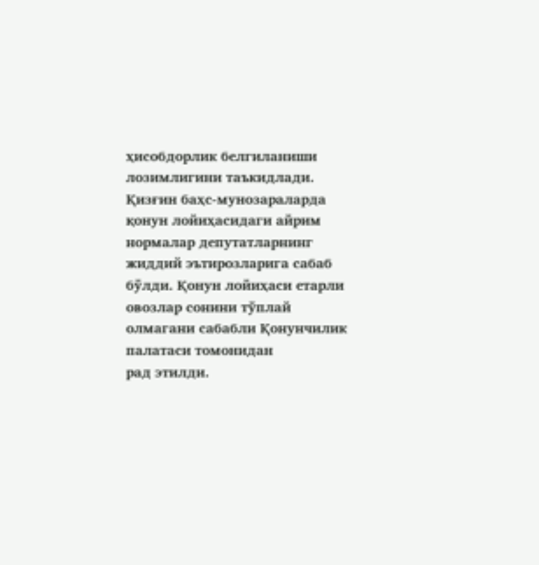ҳисобдорлик белгиланиши лозимлигини таъкидлади.
Қизғин баҳс-мунозараларда қонун лойиҳасидаги айрим нормалар депутатларнинг жиддий эътирозларига сабаб бўлди. Қонун лойиҳаси етарли овозлар сонини тўплай олмагани сабабли Қонунчилик палатаси томонидан
рад этилди.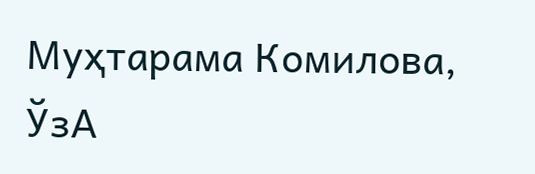Муҳтарама Комилова, ЎзА